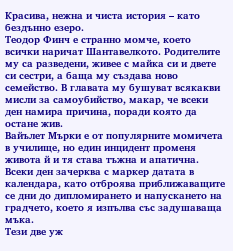Красива, нежна и чиста история – като бездънно езеро.
Теодор Финч е странно момче, което всички наричат Шантавелкото. Родителите му са разведени, живее с майка си и двете си сестри, а баща му създава ново семейство. В главата му бушуват всякакви мисли за самоубийство, макар, че всеки ден намира причина, поради която да остане жив.
Вайълет Мърки е от популярните момичета в училище, но един инцидент променя живота й и тя става тъжна и апатична. Всеки ден зачерква с маркер датата в календара, като отброява приближаващите се дни до дипломирането и напускането на градчето, което я изпълва със задушаваща мъка.
Тези две уж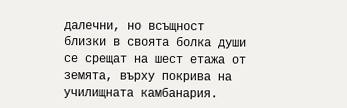далечни, но всъщност близки в своята болка души се срещат на шест етажа от земята, върху покрива на училищната камбанария.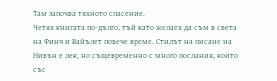Там започва тяхното спасение.
Четях книгата по-дълго, тъй като желаех да съм в света на Финч и Вайълет повече време. Стилът на писане на Нивън е лек, но същевременно с много послания, които със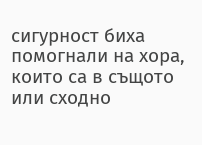сигурност биха помогнали на хора, които са в същото или сходно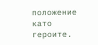положение като героите.